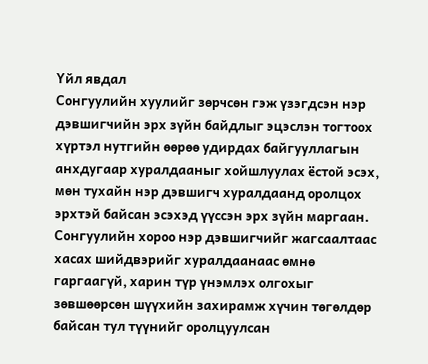Үйл явдал
Сонгуулийн хуулийг зөрчсөн гэж үзэгдсэн нэр дэвшигчийн эрх зүйн байдлыг эцэслэн тогтоох хүртэл нутгийн өөрөө удирдах байгууллагын анхдугаар хуралдааныг хойшлуулах ёстой эсэх, мөн тухайн нэр дэвшигч хуралдаанд оролцох эрхтэй байсан эсэхэд үүссэн эрх зүйн маргаан. Сонгуулийн хороо нэр дэвшигчийг жагсаалтаас хасах шийдвэрийг хуралдаанаас өмнө гаргаагүй, харин түр үнэмлэх олгохыг зөвшөөрсөн шүүхийн захирамж хүчин төгөлдөр байсан тул түүнийг оролцуулсан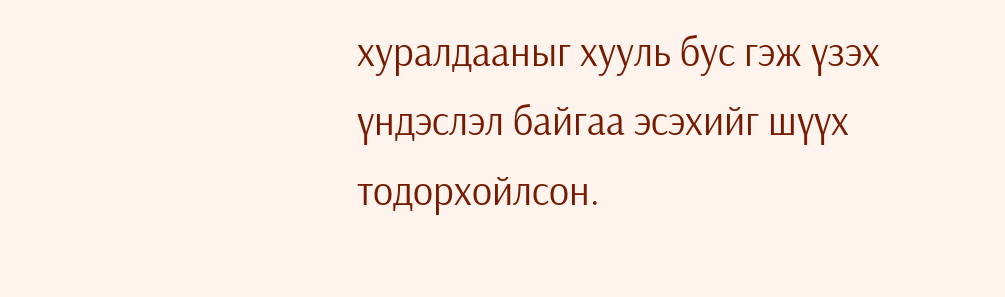хуралдааныг хууль бус гэж үзэх үндэслэл байгаа эсэхийг шүүх тодорхойлсон.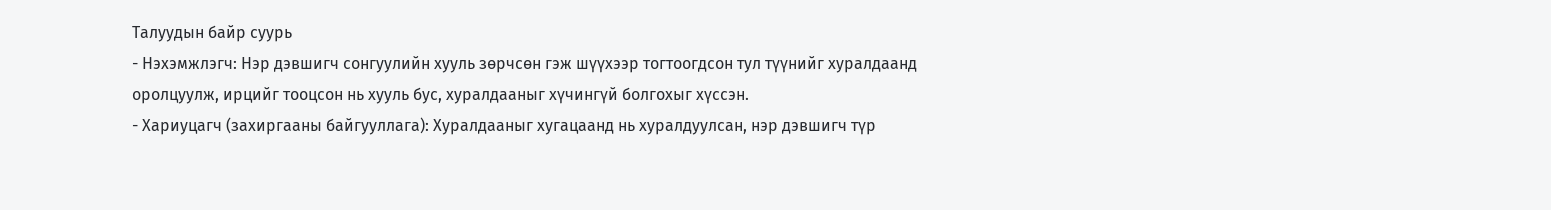Талуудын байр суурь
- Нэхэмжлэгч: Нэр дэвшигч сонгуулийн хууль зөрчсөн гэж шүүхээр тогтоогдсон тул түүнийг хуралдаанд оролцуулж, ирцийг тооцсон нь хууль бус, хуралдааныг хүчингүй болгохыг хүссэн.
- Хариуцагч (захиргааны байгууллага): Хуралдааныг хугацаанд нь хуралдуулсан, нэр дэвшигч түр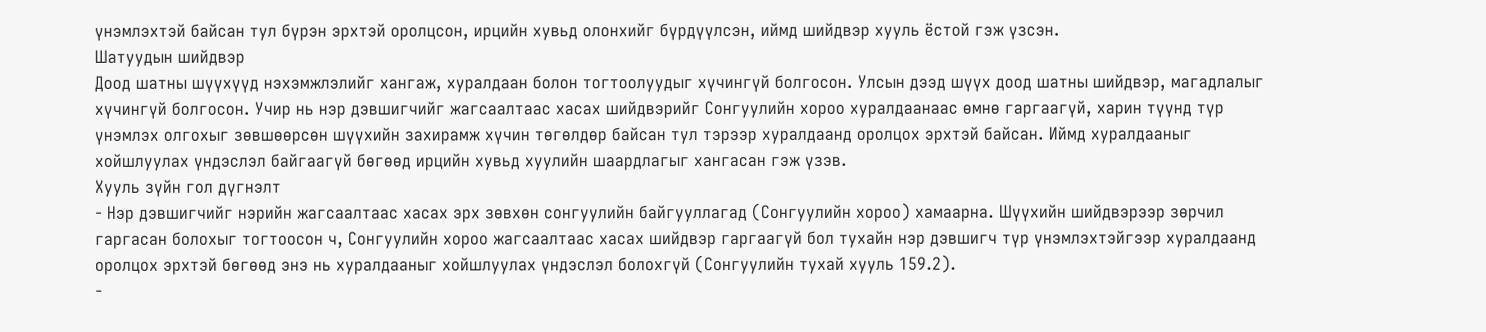үнэмлэхтэй байсан тул бүрэн эрхтэй оролцсон, ирцийн хувьд олонхийг бүрдүүлсэн, иймд шийдвэр хууль ёстой гэж үзсэн.
Шатуудын шийдвэр
Доод шатны шүүхүүд нэхэмжлэлийг хангаж, хуралдаан болон тогтоолуудыг хүчингүй болгосон. Улсын дээд шүүх доод шатны шийдвэр, магадлалыг хүчингүй болгосон. Учир нь нэр дэвшигчийг жагсаалтаас хасах шийдвэрийг Сонгуулийн хороо хуралдаанаас өмнө гаргаагүй, харин түүнд түр үнэмлэх олгохыг зөвшөөрсөн шүүхийн захирамж хүчин төгөлдөр байсан тул тэрээр хуралдаанд оролцох эрхтэй байсан. Иймд хуралдааныг хойшлуулах үндэслэл байгаагүй бөгөөд ирцийн хувьд хуулийн шаардлагыг хангасан гэж үзэв.
Хууль зүйн гол дүгнэлт
- Нэр дэвшигчийг нэрийн жагсаалтаас хасах эрх зөвхөн сонгуулийн байгууллагад (Сонгуулийн хороо) хамаарна. Шүүхийн шийдвэрээр зөрчил гаргасан болохыг тогтоосон ч, Сонгуулийн хороо жагсаалтаас хасах шийдвэр гаргаагүй бол тухайн нэр дэвшигч түр үнэмлэхтэйгээр хуралдаанд оролцох эрхтэй бөгөөд энэ нь хуралдааныг хойшлуулах үндэслэл болохгүй (Сонгуулийн тухай хууль 159.2).
-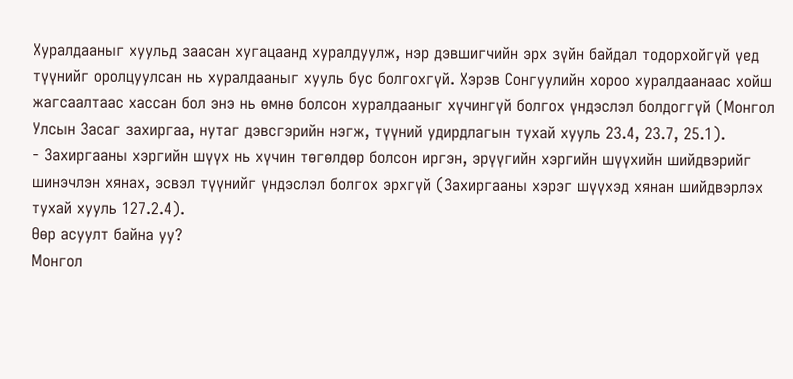Хуралдааныг хуульд заасан хугацаанд хуралдуулж, нэр дэвшигчийн эрх зүйн байдал тодорхойгүй үед түүнийг оролцуулсан нь хуралдааныг хууль бус болгохгүй. Хэрэв Сонгуулийн хороо хуралдаанаас хойш жагсаалтаас хассан бол энэ нь өмнө болсон хуралдааныг хүчингүй болгох үндэслэл болдоггүй (Монгол Улсын Засаг захиргаа, нутаг дэвсгэрийн нэгж, түүний удирдлагын тухай хууль 23.4, 23.7, 25.1).
- Захиргааны хэргийн шүүх нь хүчин төгөлдөр болсон иргэн, эрүүгийн хэргийн шүүхийн шийдвэрийг шинэчлэн хянах, эсвэл түүнийг үндэслэл болгох эрхгүй (Захиргааны хэрэг шүүхэд хянан шийдвэрлэх тухай хууль 127.2.4).
Өөр асуулт байна уу?
Монгол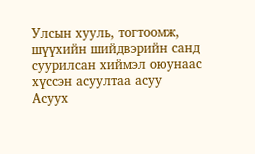Улсын хууль, тогтоомж, шүүхийн шийдвэрийн санд суурилсан хиймэл оюунаас хүссэн асуултаа асуу
Асуух